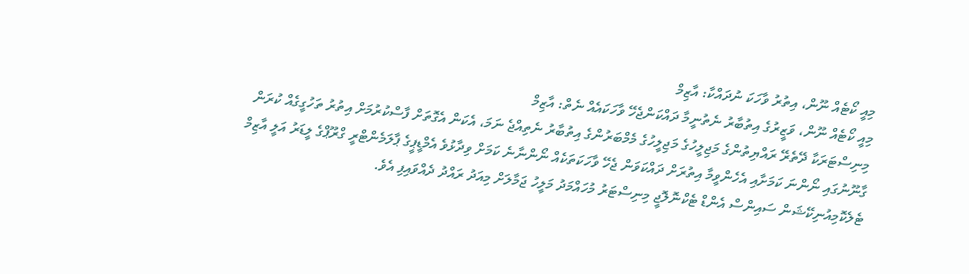މިއީ ކޯޓެއް ނޫން، އިތުރު ވާހަކަ ނުދައްކާ: އާޒިމް
މިއީ ކޯޓެއް ނޫން، ވަޒީރުގެ އިތުބާރު ނެތުނީމާ ދައްކަންޖެހޭ ވާހަކައެއް ނެތް: އާޒިމް
މިނިސްޓަރަކާ ދޭތެރޭ ރައްޔިތުންގެ މަޖިލީހުގެ މަޖިލީހުގެ މެމްބަރުންގެ އިތުބާރު ނެތިއްޖެ ނަމަ، އެކަން އެގޮތަށް ފާސްކުރުމަށް އިތުރު ތަހުގީގެއް ކުރަން ގާނޫނުގައި ނޯންނަ ކަމަށާއި އެހެންވީމާ އިތުރަށް ދައްކަވަން ޖެހޭ ވާހަކަތަކެއް ނޯންނާނެ ކަމަށް ވިދާޅުވެ އެމްޑީޕީގެ ޕާލަމެންޓްރީ ގްރޫޕްގެ ލީޑަރު އަލީ އާޒިމް ޓެލެކޮމިއުނިކޭޝަން ސައިންސް އެންޑް ޓެކްނޮލޮޖީ މިނިސްޓަރު މުހައްމަދު މަލީހު ޖަމާލަށް މިއަދު ރައްދު ދެއްވައިފި އެވެ.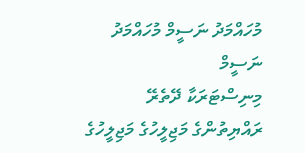މުހައްމަދު ނަސީމް މުހައްމަދު ނަސީމް
މިނިސްޓަރަކާ ދޭތެރޭ ރައްޔިތުންގެ މަޖިލީހުގެ މަޖިލީހުގެ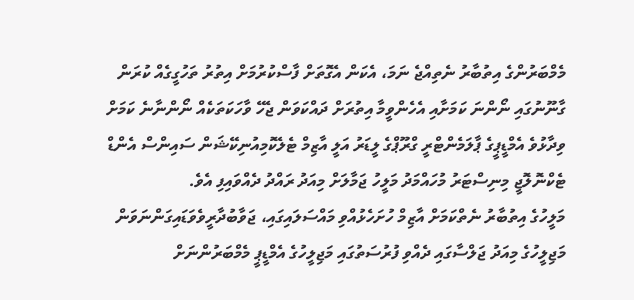މެމްބަރުންގެ އިތުބާރު ނެތިއްޖެ ނަމަ، އެކަން އެގޮތަށް ފާސްކުރުމަށް އިތުރު ތަހުގީގެއް ކުރަން ގާނޫނުގައި ނޯންނަ ކަމަށާއި އެހެންވީމާ އިތުރަށް ދައްކަވަން ޖެހޭ ވާހަކަތަކެއް ނޯންނާނެ ކަމަށް ވިދާޅުވެ އެމްޑީޕީގެ ޕާލަމެންޓްރީ ގްރޫޕްގެ ލީޑަރު އަލީ އާޒިމް ޓެލެކޮމިއުނިކޭޝަން ސައިންސް އެންޑް ޓެކްނޮލޮޖީ މިނިސްޓަރު މުހައްމަދު މަލީހު ޖަމާލަށް މިއަދު ރައްދު ދެއްވައިފި އެވެ.
މަލީހުގެ އިތުބާރު ނެތްކަމަށް އާޒިމް ހުށަހެޅުއްވި މައްސަލައިގައި، ޖަވާބުދާރީވެވަޑައިގަންނަވަން މަޖިލީހުގެ މިއަދު ޖަލްސާގައި ދެއްވި ފުރުސަތުގައި މަޖިލީހުގެ އެމްޑީޕީ މެމްބަރުންނަށް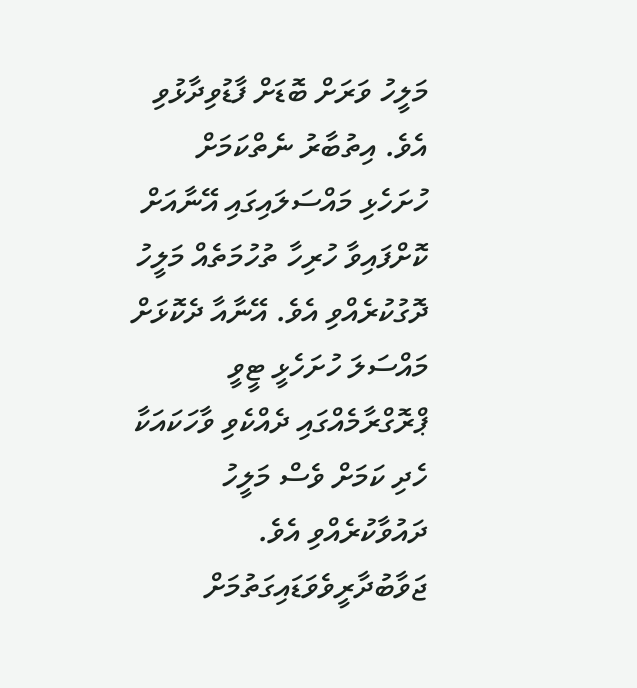މަލީހު ވަރަށް ބޮޑަށް ފާޑުވިދާޅުވި އެވެ. އިތުބާރު ނެތްކަމަށް ހުށަހެޅި މައްސަލައިގައި އޭނާއަށް ކޮށްފައިވާ ހުރިހާ ތުހުމަތެއް މަލީހު ދޮގުކުރެއްވި އެވެ. އޭނާއާ ދެކޮޅަށް މައްސަލަ ހުށަހެޅީ ޓީވީ ޕްރޮގްރާމެއްގައި ދެއްކެވި ވާހަކައަކާ ހެދި ކަމަށް ވެސް މަލީހު ދައުވާކުރެއްވި އެވެ.
ޖަވާބުދާރީވެވަޑައިގަތުމަށް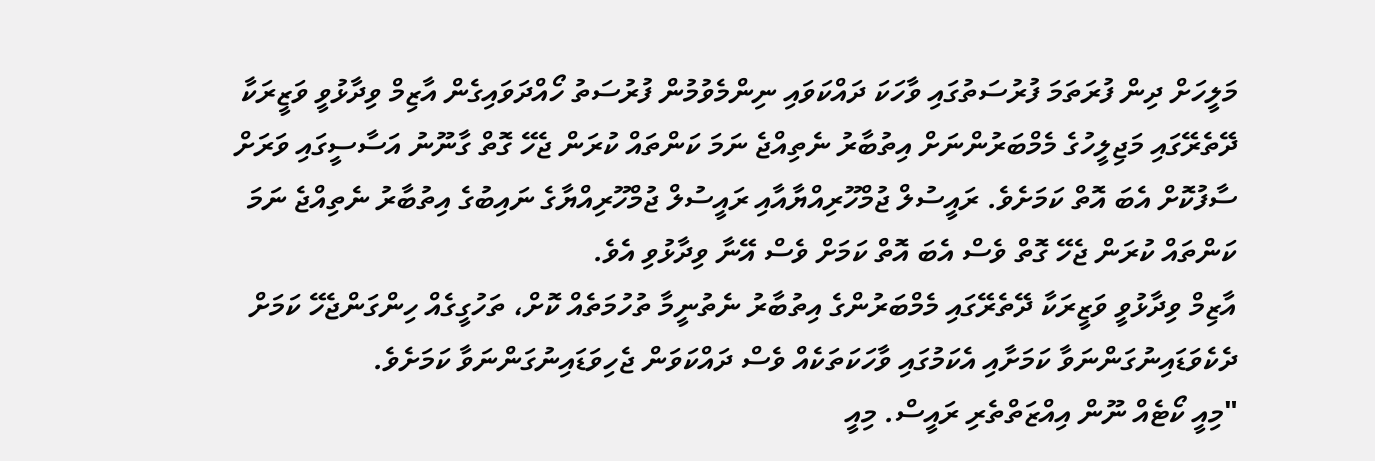މަލީހަށް ދިން ފުރަތަމަ ފުރުސަތުގައި ވާހަކަ ދައްކަވައި ނިންމެވުމުން ފުރުސަތު ހޯއްދަވައިގެން އާޒިމް ވިދާޅުވީ ވަޒީރަކާ ދޭތެރޭގައި މަޖިލީހުގެ މެމްބަރުންނަށް އިތުބާރު ނެތިއްޖެ ނަމަ ކަންތައް ކުރަން ޖެހޭ ގޮތް ގާނޫނު އަސާސީގައި ވަރަށް ސާފުކޮށް އެބަ އޮތް ކަމަށެވެ. ރައީސުލް ޖުމްހޫރިއްޔާއާއި ރައީސުލް ޖުމްހޫރިއްޔާގެ ނައިބުގެ އިތުބާރު ނެތިއްޖެ ނަމަ ކަންތައް ކުރަން ޖެހޭ ގޮތް ވެސް އެބަ އޮތް ކަމަށް ވެސް އޭނާ ވިދާޅުވި އެވެ.
އާޒިމް ވިދާޅުވީ ވަޒީރަކާ ދޭތެރޭގައި މެމްބަރުންގެ އިތުބާރު ނެތުނީމާ ތުހުމަތެއް ކޮށް، ތަހުގީގެއް ހިންގަންޖެހޭ ކަމަށް ދެކެވަޑައިނުގަންނަވާ ކަމަށާއި އެކަމުގައި ވާހަކަތަކެއް ވެސް ދައްކަވަން ޖެހިވަޑައިނުގަންނަވާ ކަމަށެވެ.
"މިއީ ކޯޓެއް ނޫން އިއްޒަތްތެރި ރައީސް. މިއީ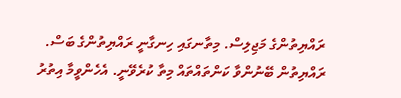ރައްޔިތުންގެ މަޖިލިސް. މިތާނގައި ހިނގާނީ ރައްޔިތުންގެ ބަސް. ރައްޔިތުން ބޭނުންވާ ކަންތައްތައް މިތާ ކުރެވޭނީ. އެހެންވީމާ އިތުރު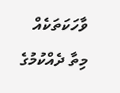ވާހަކަތަކެއް މިތާ ދެއްކުމުގެ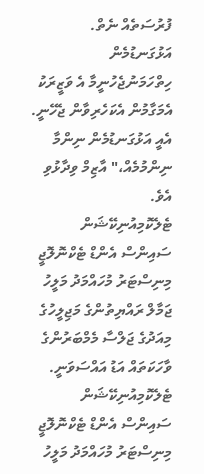ފުރުސަތެއް ނެތް. އަޅުގަނޑުމެން ހިތްހަމަނުޖެހުނީމާ އެ ވަޒީރަކު އެމަގާމުން އެކަހެރިވާން ޖެހޭނީ. އެއީ އަޅުގަނޑުމެން ނިންމާ ނިންމުމެއް،" އާޒިމް ވިދާޅުވި އެވެ.
ޓެލެކޮމިއުނިކޭޝަން ސައިންސް އެންޑް ޓެކްނޮލޮޖީ މިނިސްޓަރު މުހައްމަދު މަލީހު ޖަމާލް ރައްޔިތުންގެ މަޖިލީހުގެ މިއަދުގެ ޖަލްސާ މެމްބަރުންގެ ވާހަކަތައް އަޑު އައްސަވަނީ.
ޓެލެކޮމިއުނިކޭޝަން ސައިންސް އެންޑް ޓެކްނޮލޮޖީ މިނިސްޓަރު މުހައްމަދު މަލީހު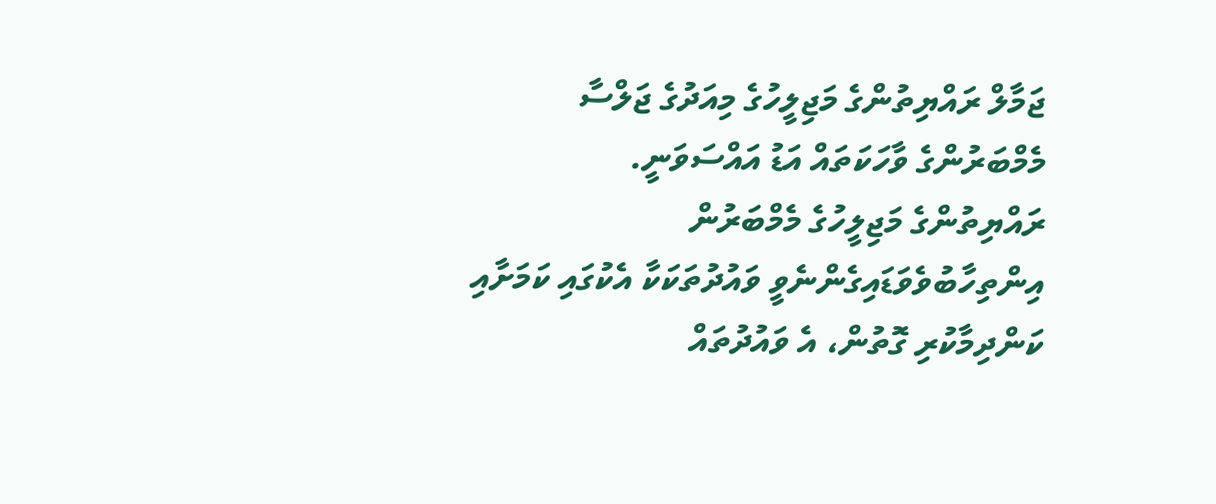ޖަމާލް ރައްޔިތުންގެ މަޖިލީހުގެ މިއަދުގެ ޖަލްސާ މެމްބަރުންގެ ވާހަކަތައް އަޑު އައްސަވަނީ.
ރައްޔިތުންގެ މަޖިލީހުގެ މެމްބަރުން އިންތިހާބުވެވަޑައިގެންނެވީ ވައުދުތަކަކާ އެކުގައި ކަމަށާއި ކަންދިމާކުރި ގޮތުން، އެ ވައުދުތައް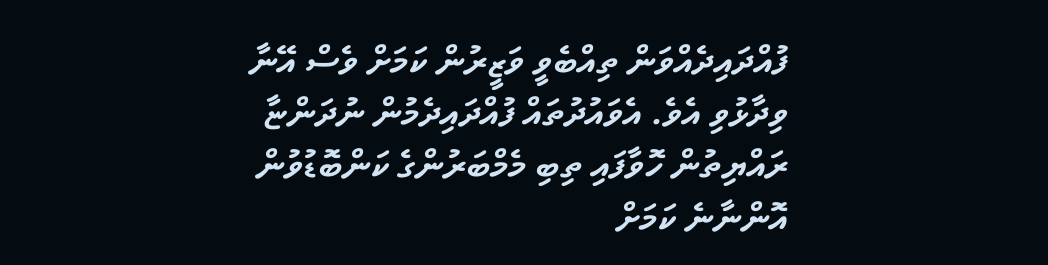ފުއްދައިދެއްވަން ތިއްބެވީ ވަޒީރުން ކަމަށް ވެސް އޭނާ ވިދާޅުވި އެވެ. އެވައުދުތައް ފުއްދައިދެމުން ނުދަންޏާ ރައްޔިތުން ހޮވާފައި ތިބި މެމްބަރުންގެ ކަންބޮޑުވުން އޮންނާނެ ކަމަށް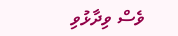ވެސް ވިދާޅުވި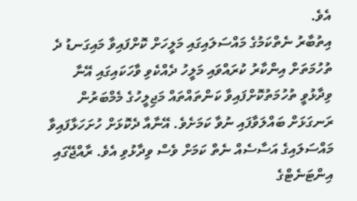އެވެ.
އިތުބާރު ނެތްކަމުގެ މައްސަލައިގައި މަލީހަށް ކޮށްފައިވާ މައިގަނޑު ދެ ތުހުމަތަށް އިންކާރު ކުރައްވައި މަލީހު ދެއްކެވި ވާހަކައިގައި އޭނާ ވިދާޅުވީ ތުހުމަތުކޮށްފައިވާ ކަންތައްތައް މަޖިލީހުގެ މެމްބަރުން ރަނގަޅަށް ބައްލަވާފައި ނުވާ ކަމަށެވެ. އޭނާއާ ދެކޮޅަށް ހުށަހަޅާފައިވާ މައްސަލައިގެ އަސާސެއް ނެތް ކަމަށް ވެސް ވިދާޅުވި އެވެ. ރާއްޖޭގައި އިންޓަނެޓްގެ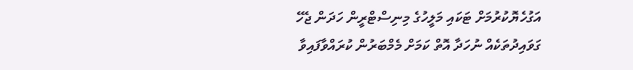އަގުހެޔޮކުރުމަށް ޓަކައި މަލީހުގެ މިނިސްޓްރީން ހަދަން ޖެހޭ ގަވައިދުތަކެއް ނުހަދާ އޮތް ކަމަށް މެމްބަރުން ކުރައްވާފައިވާ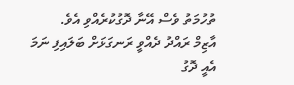ތުހުމަތު ވެސް އޭނާ ދޮގުކުރެއްވި އެވެ.
އާޒިމް ރައްދު ދެއްވީ ރަނގަޅަށް ބަލައިފި ނަމަ އެއީ ދޮގު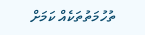ތުހުމަތުތަކެއް ކަމަށް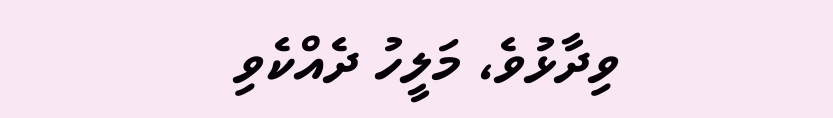ވިދާޅުވެ، މަލީހު ދެއްކެވި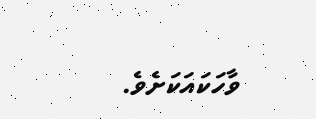ވާހަކައަކަށެވެ.